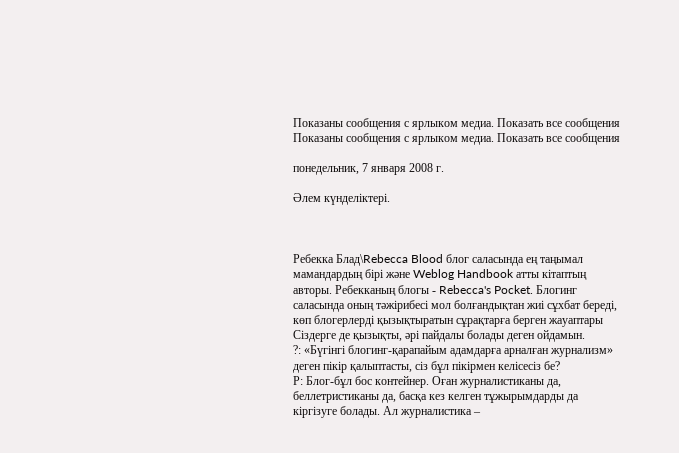Показаны сообщения с ярлыком медиа. Показать все сообщения
Показаны сообщения с ярлыком медиа. Показать все сообщения

понедельник, 7 января 2008 г.

Әлем күнделіктері.



Ребекка Блад\Rebecca Blood блог саласында ең таңымал мамандардың бірі және Weblog Handbook атты кітаптың авторы. Ребекканың блогы - Rebecca's Pocket. Блогинг саласында оның тәжірибесі мол болғандықтан жиі сұхбат береді, көп блогерлерді қызықтыратын сұрақтарға берген жауаптары Сіздерге де қызықты, әрі пайдалы болады деген ойдамын.
?: «Бүгінгі блогинг-қарапайым адамдарға арналған журнализм» деген пікір қалыптасты, сіз бұл пікірмен келісесіз бе?
Р: Блог-бұл бос контейнер. Оған журналистиканы да, беллетристиканы да, басқа кез келген тұжырымдарды да кіргізуге болады. Ал журналистика –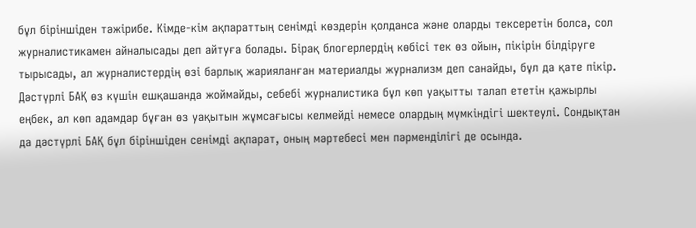бұл біріншіден тәжірибе. Кімде-кім ақпараттың сенімді көздерін қолданса және оларды тексеретін болса, сол журналистикамен айналысады деп айтуға болады. Бірақ блогерлердің көбісі тек өз ойын, пікірін білдіруге тырысады, ал журналистердің өзі барлық жарияланған материалды журнализм деп санайды, бұл да қате пікір. Дәстүрлі БАҚ өз күшін ешқашанда жоймайды, себебі журналистика бұл көп уақытты талап ететін қажырлы еңбек, ал көп адамдар бұған өз уақытын жұмсағысы келмейді немесе олардың мүмкіндігі шектеулі. Сондықтан да дәстүрлі БАҚ бұл біріншіден сенімді ақпарат, оның мәртебесі мен пәрменділігі де осында.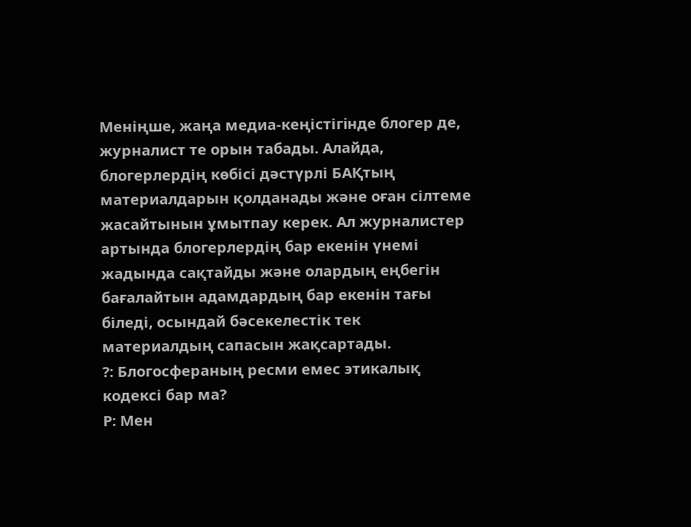Меніңше, жаңа медиа-кеңістігiнде блогер де, журналист те орын табады. Алайда, блогерлердің көбісі дәстүрлі БАҚтың материалдарын қолданады және оған сілтеме жасайтынын ұмытпау керек. Ал журналистер артында блогерлердің бар екенін үнемі жадында сақтайды және олардың еңбегін бағалайтын адамдардың бар екенін тағы біледі, осындай бәсекелестік тек материалдың сапасын жақсартады.
?: Блогосфераның ресми емес этикалық кодексі бар ма?
Р: Мен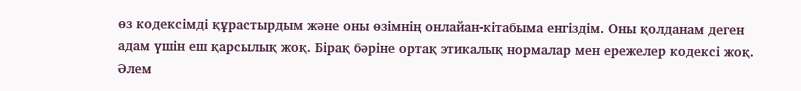өз кодексімді құрастырдым және оны өзімнің онлайан-кітабыма енгіздім. Оны қолданам деген адам үшін еш қарсылық жоқ. Бірақ бәріне ортақ этикалық нормалар мен ережелер кодексі жоқ. Әлем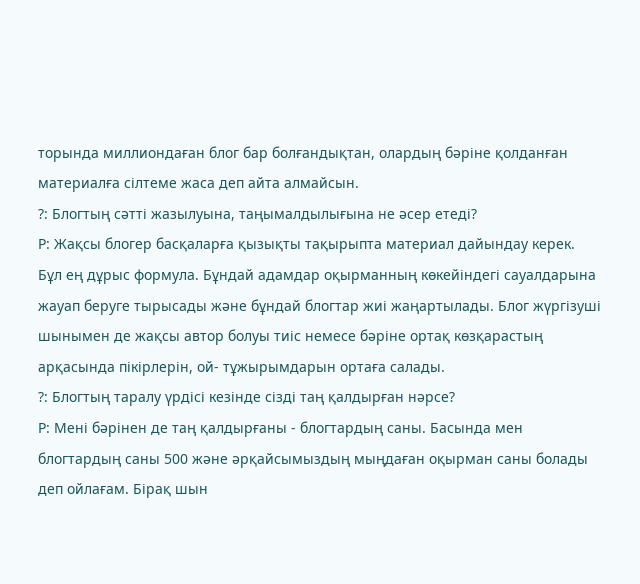торында миллиондаған блог бар болғандықтан, олардың бәріне қолданған материалға сілтеме жаса деп айта алмайсын.
?: Блогтың сәтті жазылуына, таңымалдылығына не әсер етеді?
Р: Жақсы блогер басқаларға қызықты тақырыпта материал дайындау керек. Бұл ең дұрыс формула. Бұндай адамдар оқырманның көкейіндегі сауалдарына жауап беруге тырысады және бұндай блогтар жиі жаңартылады. Блог жүргізуші шынымен де жақсы автор болуы тиіс немесе бәріне ортақ көзқарастың арқасында пікірлерін, ой- тұжырымдарын ортаға салады.
?: Блогтың таралу үрдісі кезінде сізді таң қалдырған нәрсе?
Р: Мені бәрінен де таң қалдырғаны - блогтардың саны. Басында мен блогтардың саны 500 және әрқайсымыздың мыңдаған оқырман саны болады деп ойлағам. Бірақ шын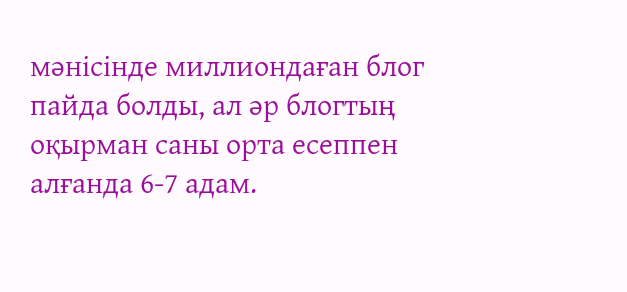мәнісінде миллиондаған блог пайда болды, ал әр блогтың оқырман саны орта есеппен алғанда 6-7 адам.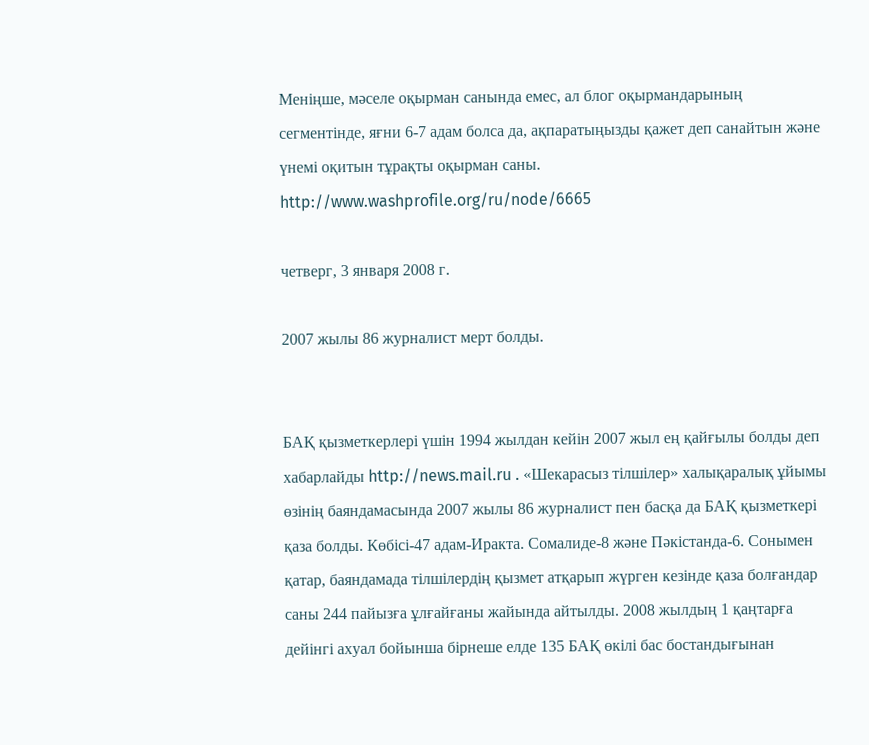Меніңше, мәселе оқырман санында емес, ал блог оқырмандарының сегментінде, яғни 6-7 адам болса да, ақпаратыңызды қажет деп санайтын және үнемі оқитын тұрақты оқырман саны.
http://www.washprofile.org/ru/node/6665

четверг, 3 января 2008 г.

2007 жылы 86 журналист мерт болды.


БАҚ қызметкерлері үшін 1994 жылдан кейін 2007 жыл ең қайғылы болды деп хабарлайды http://news.mail.ru . «Шекарасыз тілшілер» халықаралық ұйымы өзінің баяндамасында 2007 жылы 86 журналист пен басқа да БАҚ қызметкері қаза болды. Көбісі-47 адам-Иракта. Сомалиде-8 және Пәкістанда-6. Сонымен қатар, баяндамада тілшілердің қызмет атқарып жүрген кезінде қаза болғандар саны 244 пайызға ұлғайғаны жайында айтылды. 2008 жылдың 1 қаңтарға дейінгі ахуал бойынша бірнеше елде 135 БАҚ өкілі бас бостандығынан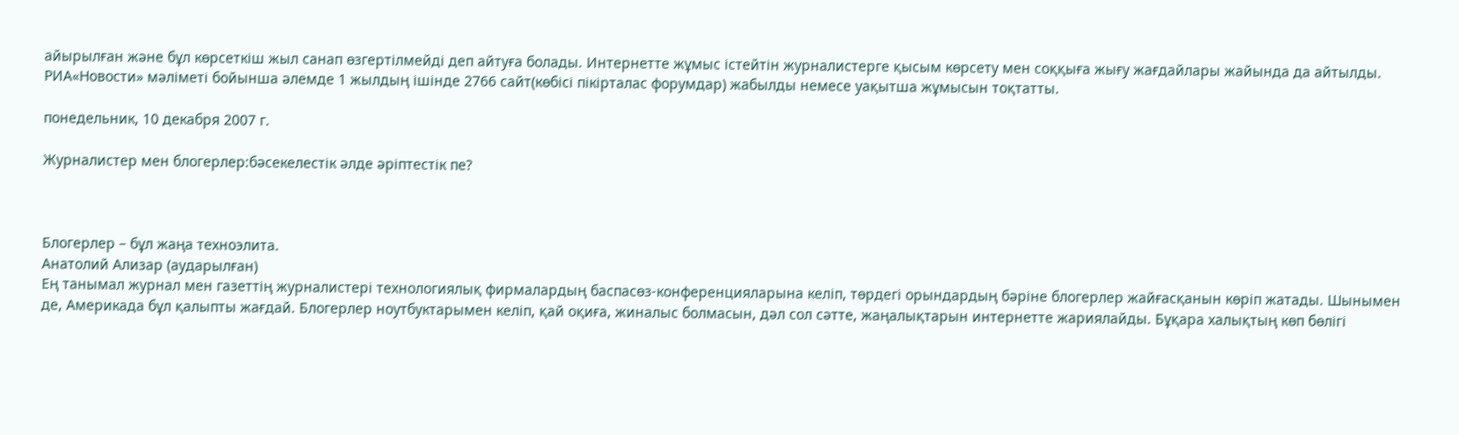айырылған және бұл көрсеткіш жыл санап өзгертілмейді деп айтуға болады. Интернетте жұмыс істейтін журналистерге қысым көрсету мен соққыға жығу жағдайлары жайында да айтылды. РИА«Новости» мәліметі бойынша әлемде 1 жылдың ішінде 2766 сайт(көбісі пікірталас форумдар) жабылды немесе уақытша жұмысын тоқтатты.

понедельник, 10 декабря 2007 г.

Журналистер мен блогерлер:бәсекелестік әлде әріптестік пе?



Блогерлер – бұл жаңа техноэлита.
Анатолий Ализар (аударылған)
Ең танымал журнал мен газеттің журналистері технологиялық фирмалардың баспасөз-конференцияларына келіп, төрдегі орындардың бәріне блогерлер жайғасқанын көріп жатады. Шынымен де, Америкада бұл қалыпты жағдай. Блогерлер ноутбуктарымен келіп, қай оқиға, жиналыс болмасын, дәл сол сәтте, жаңалықтарын интернетте жариялайды. Бұқара халықтың көп бөлігі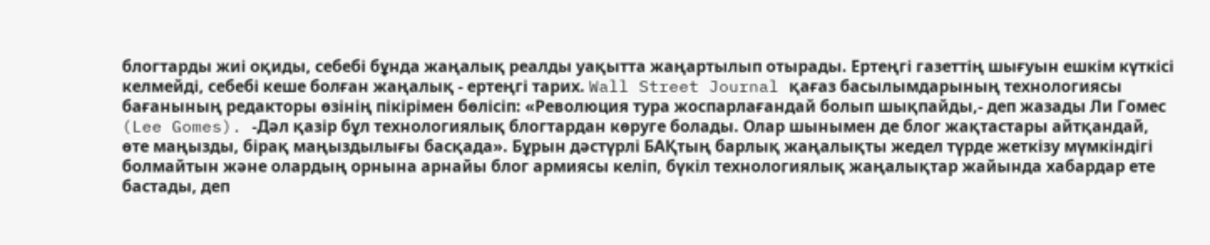блогтарды жиі оқиды, себебі бұнда жаңалық реалды уақытта жаңартылып отырады. Ертеңгі газеттің шығуын ешкім күткісі келмейді, себебі кеше болған жаңалық - ертеңгі тарих. Wall Street Journal қағаз басылымдарының технологиясы бағанының редакторы өзінің пікірімен бөлісіп: «Революция тура жоспарлағандай болып шықпайды,- деп жазады Ли Гомес (Lee Gomes). -Дәл қазір бұл технологиялық блогтардан көруге болады. Олар шынымен де блог жақтастары айтқандай, өте маңызды, бірақ маңыздылығы басқада». Бұрын дәстүрлі БАҚтың барлық жаңалықты жедел түрде жеткізу мүмкіндігі болмайтын және олардың орнына арнайы блог армиясы келіп, бүкіл технологиялық жаңалықтар жайында хабардар ете бастады, деп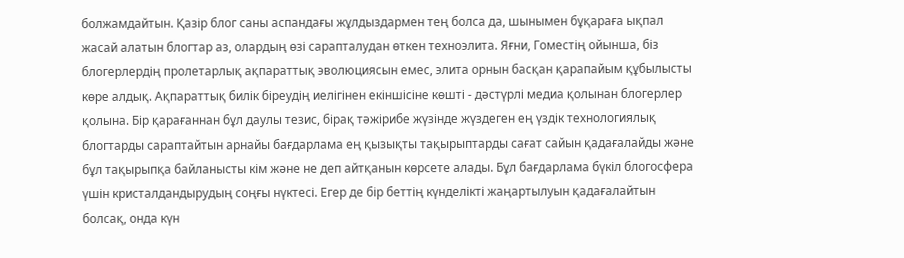болжамдайтын. Қазір блог саны аспандағы жұлдыздармен тең болса да, шынымен бұқараға ықпал жасай алатын блогтар аз, олардың өзі сарапталудан өткен техноэлита. Яғни, Гоместің ойынша, біз блогерлердің пролетарлық ақпараттық эволюциясын емес, элита орнын басқан қарапайым құбылысты көре алдық. Ақпараттық билік біреудің иелігінен екіншісіне көшті - дәстүрлі медиа қолынан блогерлер қолына. Бір қарағаннан бұл даулы тезис, бірақ тәжірибе жүзінде жүздеген ең үздік технологиялық блогтарды сараптайтын арнайы бағдарлама ең қызықты тақырыптарды сағат сайын қадағалайды және бұл тақырыпқа байланысты кім және не деп айтқанын көрсете алады. Бұл бағдарлама бүкіл блогосфера үшін кристалдандырудың соңғы нүктесі. Егер де бір беттің күнделікті жаңартылуын қадағалайтын болсақ, онда күн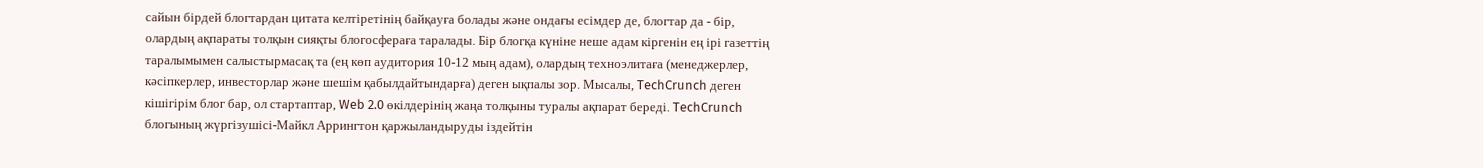сайын бірдей блогтардан цитата келтіретінің байқауға болады және ондағы есімдер де, блогтар да - бір, олардың ақпараты толқын сияқты блогосфераға таралады. Бір блогқа күніне неше адам кіргенін ең ірі газеттің таралымымен салыстырмасақ та (ең көп аудитория 10-12 мың адам), олардың техноэлитаға (менеджерлер, кәсіпкерлер, инвесторлар және шешім қабылдайтындарға) деген ықпалы зор. Мысалы, TechCrunch деген кішігірім блог бар, ол стартаптар, Web 2.0 өкілдерінің жаңа толқыны туралы ақпарат береді. TechCrunch блогының жүргізушісі-Майкл Аррингтон қаржыландыруды іздейтін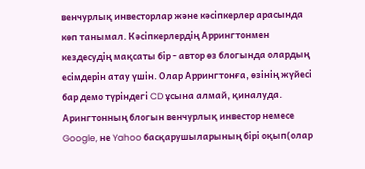венчурлық инвесторлар және кәсіпкерлер арасында көп танымал. Кәсіпкерлердің Аррингтонмен кездесудің мақсаты бір - автор өз блогында олардың есімдерін атау үшін. Олар Аррингтонға, өзінің жүйесі бар демо түріндегі CD ұсына алмай, қиналуда. Арингтонның блогын венчурлық инвестор немесе Google, не Yahoo басқарушыларының бірі оқып(олар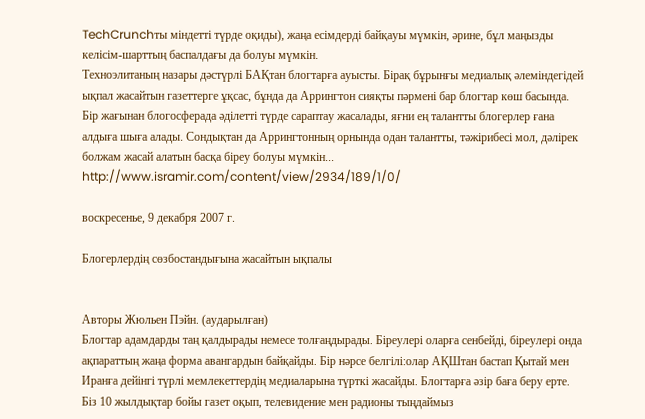TechCrunchты міндетті түрде оқиды), жаңа есімдерді байқауы мүмкін, әрине, бұл маңызды келісім-шарттың баспалдағы да болуы мүмкін.
Техноэлитаның назары дәстүрлі БАҚтан блогтарға ауысты. Бірақ бұрынғы медиалық әлеміндегідей ықпал жасайтын газеттерге ұқсас, бұнда да Аррингтон сияқты пәрмені бар блогтар көш басында. Бір жағынан блогосферада әділетті түрде сараптау жасалады, яғни ең талантты блогерлер ғана алдыға шыға алады. Сондықтан да Аррингтонның орнында одан талантты, тәжірибесі мол, дәлірек болжам жасай алатын басқа біреу болуы мүмкін...
http://www.isramir.com/content/view/2934/189/1/0/

воскресенье, 9 декабря 2007 г.

Блогерлердің сөзбостандығына жасайтын ықпалы


Авторы Жюльен Пэйн. (аударылған)
Блогтар адамдарды таң қалдырады немесе толғаңдырады. Біреулері оларға сенбейді, біреулері онда ақпараттың жаңа форма авангардын байқайды. Бір нәрсе белгілі:олар АҚШтан бастап Қытай мен Иранға дейінгі түрлі мемлекеттердің медиаларына түрткі жасайды. Блогтарға әзір баға беру ерте. Біз 10 жылдықтар бойы газет оқып, телевидение мен радионы тыңдаймыз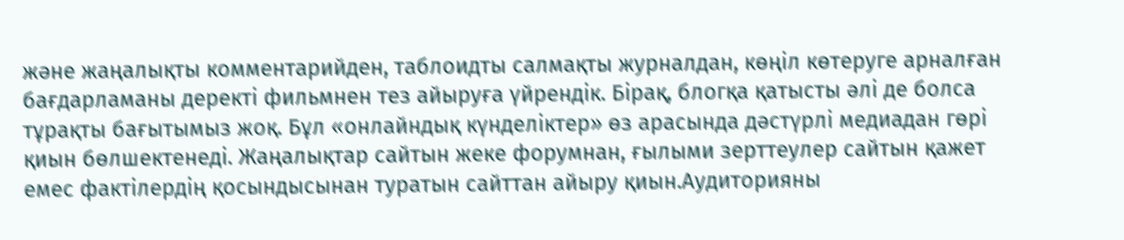және жаңалықты комментарийден, таблоидты салмақты журналдан, көңіл көтеруге арналған бағдарламаны деректі фильмнен тез айыруға үйрендік. Бірақ, блогқа қатысты әлі де болса тұрақты бағытымыз жоқ. Бұл «онлайндық күнделіктер» өз арасында дәстүрлі медиадан гөрі қиын бөлшектенеді. Жаңалықтар сайтын жеке форумнан, ғылыми зерттеулер сайтын қажет емес фактілердің қосындысынан туратын сайттан айыру қиын.Аудиторияны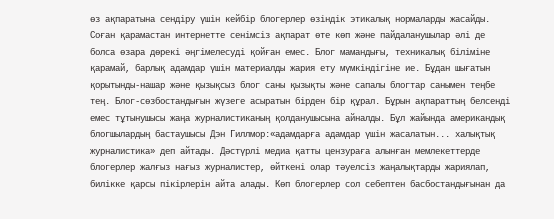өз ақпаратына сендіру үшін кейбір блогерлер өзіндік этикалық нормаларды жасайды. Соған қарамастан интернетте сенімсіз ақпарат өте көп және пайдаланушылар әлі де болса өзара дөрекі әңгімелесуді қойған емес. Блог мамандығы, техникалық біліміне қарамай, барлық адамдар үшін материалды жария ету мүмкіндігіне ие. Бұдан шығатын қорытынды-нашар және қызықсыз блог саны қызықты және сапалы блогтар санымен теңбе тең. Блог-сөзбостандығын жүзеге асыратын бірден бір құрал. Бұрын ақпараттың белсенді емес тұтынушысы жаңа журналистиканың қолданушысына айналды. Бұл жайында американдық блогшылардың бастаушысы Дэн Гиллмор:«адамдарға адамдар үшін жасалатын... халықтық журналистика» деп айтады. Дәстүрлі медиа қатты цензураға алынған мемлекеттерде блогерлер жалғыз нағыз журналистер, өйткені олар тәуелсіз жаңалықтарды жариялап, билікке қарсы пікірлерін айта алады. Көп блогерлер сол себептен басбостандығынан да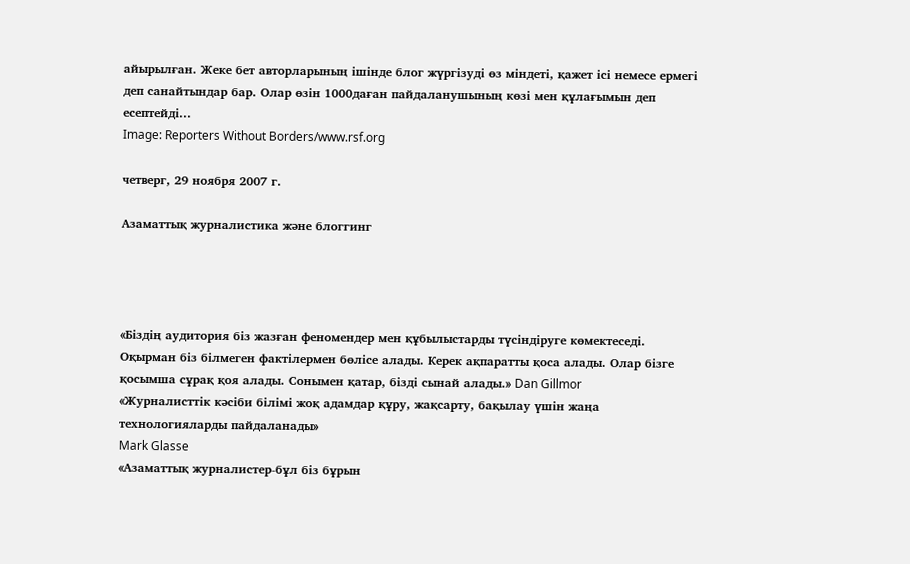айырылған. Жеке бет авторларының ішінде блог жүргізуді өз міндеті, қажет ісі немесе ермегі деп санайтындар бар. Олар өзін 1000даған пайдаланушының көзі мен құлағымын деп есептейді...
Image: Reporters Without Borders/www.rsf.org

четверг, 29 ноября 2007 г.

Азаматтық журналистика және блоггинг




«Біздің аудитория біз жазған феномендер мен құбылыстарды түсіндіруге көмектеседі. Оқырман біз білмеген фактілермен бөлісе алады. Керек ақпаратты қоса алады. Олар бізге қосымша сұрақ қоя алады. Сонымен қатар, бізді сынай алады.» Dan Gillmor
«Журналисттік кәсіби білімі жоқ адамдар құру, жақсарту, бақылау үшін жаңа технологияларды пайдаланады»
Mark Glasse
«Азаматтық журналистер-бұл біз бұрын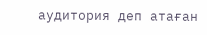аудитория деп атаған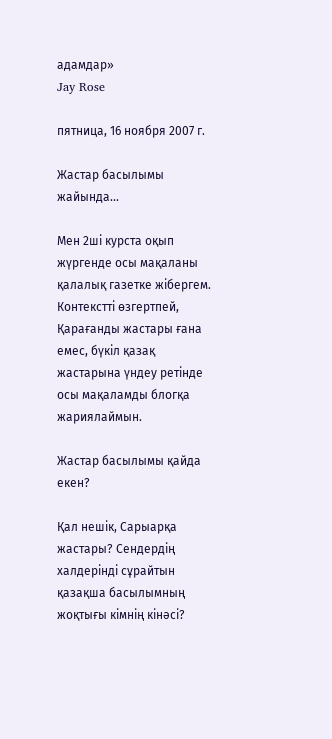адамдар»
Jay Rose

пятница, 16 ноября 2007 г.

Жастар басылымы жайында...

Мен 2ші курста оқып жүргенде осы мақаланы қалалық газетке жібергем. Контекстті өзгертпей, Қарағанды жастары ғана емес, бүкіл қазақ жастарына үндеу ретінде осы мақаламды блогқа жариялаймын.

Жастар басылымы қайда екен?

Қал нешік, Сарыарқа жастары? Сендердің халдерінді сұрайтын қазақша басылымның жоқтығы кімнің кінәсі?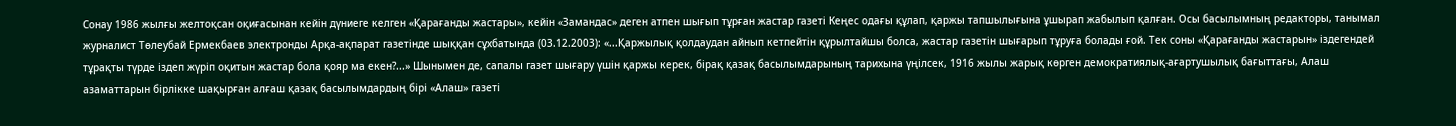Сонау 1986 жылғы желтоқсан оқиғасынан кейін дүниеге келген «Қарағанды жастары», кейін «Замандас» деген атпен шығып тұрған жастар газеті Кеңес одағы құлап, қаржы тапшылығына ұшырап жабылып қалған. Осы басылымның редакторы, танымал журналист Төлеубай Ермекбаев электронды Арқа-ақпарат газетінде шыққан сұхбатында (03.12.2003): «...Қаржылық қолдаудан айнып кетпейтін құрылтайшы болса, жастар газетін шығарып тұруға болады ғой. Тек соны «Қарағанды жастарын» іздегендей тұрақты түрде іздеп жүріп оқитын жастар бола қояр ма екен?...» Шынымен де, сапалы газет шығару үшін қаржы керек, бірақ қазақ басылымдарының тарихына үңілсек, 1916 жылы жарық көрген демократиялық-ағартушылық бағыттағы, Алаш азаматтарын бірлікке шақырған алғаш қазақ басылымдардың бірі «Алаш» газеті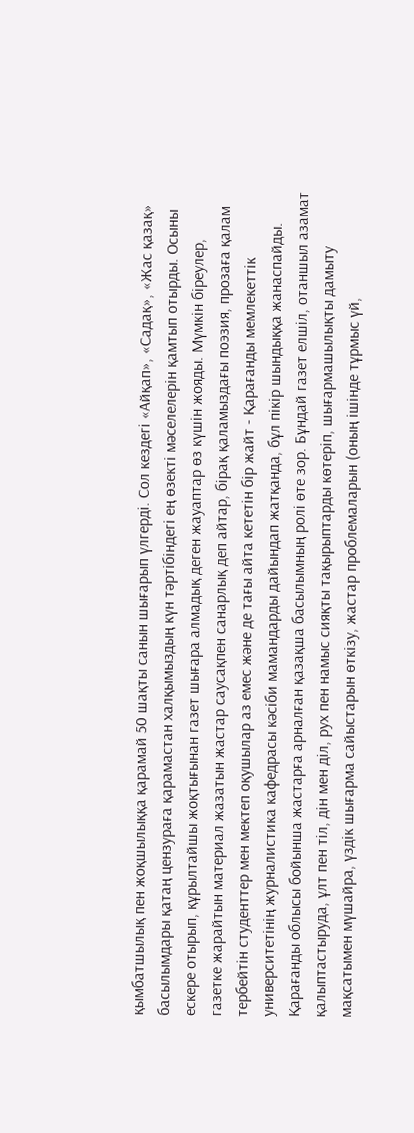қымбатшылық пен жоқшылыққа қарамай 50 шақты санын шығарып үлгерді. Сол кездегі «Айқап», «Садақ», «Жас қазақ» басылымдары қатаң цензураға қарамастан халқымыздың күн тәртібіндегі ең өзекті мәселелерін қамтып отырды. Осыны ескере отырып, құрылтайшы жоқтығынан газет шығара алмадық деген жауаптар өз күшін жояды. Мүмкін біреулер, газетке жарайтын материал жазатын жастар саусақпен санарлық деп айтар, бірақ қаламыздағы поэзия, прозаға қалам тербейтін студенттер мен мектеп оқушылар аз емес және де тағы айта кететін бір жайт - Қарағанды мемлекеттік университетінің журналистика кафедрасы кәсіби мамандарды дайындап жатқанда, бұл пікір шындыққа жанаспайды. Қарағанды облысы бойынша жастарға арналған қазақша басылымның ролі өте зор. Бұндай газет елшіл, отаншыл азамат қалыптастыруда, ұлт пен тіл, дін мен діл, рух пен намыс сияқты тақырыптарды көтеріп, шығармашылықты дамыту мақсатымен мүшайра, үздік шығарма сайыстарын өткізу, жастар проблемаларын (оның ішінде тұрмыс үй,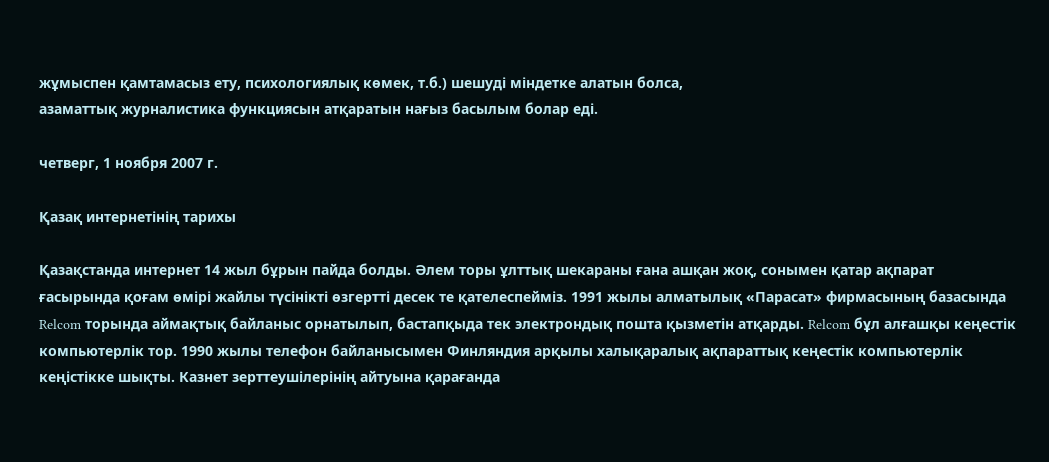жұмыспен қамтамасыз ету, психологиялық көмек, т.б.) шешуді міндетке алатын болса,
азаматтық журналистика функциясын атқаратын нағыз басылым болар еді.

четверг, 1 ноября 2007 г.

Қазақ интернетінің тарихы

Қазақстанда интернет 14 жыл бұрын пайда болды. Әлем торы ұлттық шекараны ғана ашқан жоқ, сонымен қатар ақпарат ғасырында қоғам өмірі жайлы түсінікті өзгертті десек те қателеспейміз. 1991 жылы алматылық «Парасат» фирмасының базасында Relcom торында аймақтық байланыс орнатылып, бастапқыда тек электрондық пошта қызметін атқарды. Relcom бұл алғашқы кеңестік компьютерлік тор. 1990 жылы телефон байланысымен Финляндия арқылы халықаралық ақпараттық кеңестік компьютерлік кеңістікке шықты. Казнет зерттеушілерінің айтуына қарағанда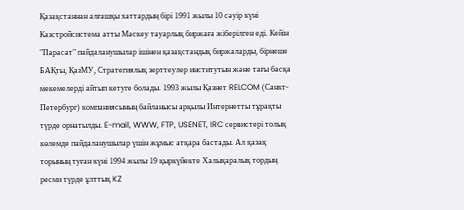Қазақстаннан алғашқы хаттардың бірі 1991 жылы 10 сәуір күні Казстройсистема атты Мәскеу тауарлық биржаға жіберілген еді. Кейін "Парасат" пайдаланушылар iшiнен қазақстандық биржаларды, бірнеше БАҚты, ҚазМУ, Стратегиялық зерттеулер институтын және тағы басқа мекемелерді айтып кетуге болады. 1993 жылы Қазнет RELCOM (Санкт-Петербург) компаниясының байланысы арқылы Интернетты тұрақты түрде орнатылды. E-mail, WWW, FTP, USENET, IRC сервистері толық көлемде пайдаланушылар үшін жұмыс атқара бастады. Ал қазақ торының туған күні 1994 жылы 19 қыркүйекте Халықаралық тордың ресми түрде ұлттық KZ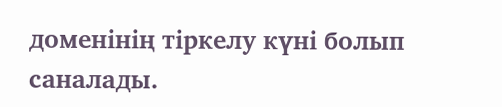доменінің тіркелу күні болып саналады.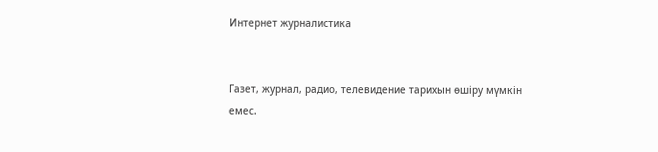Интернет журналистика


Газет, журнал, радио, телевидение тарихын өшіру мүмкін емес.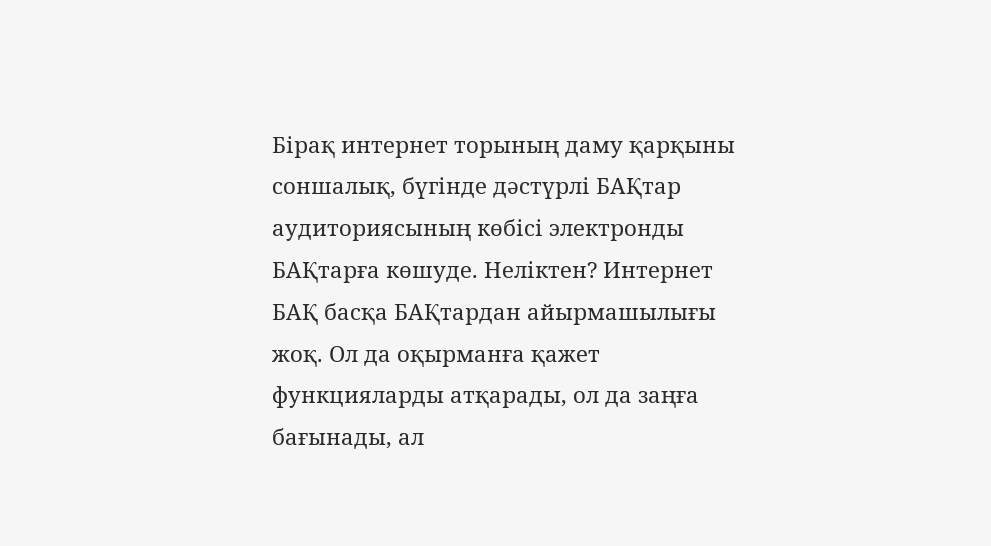Бірақ интернет торының даму қарқыны соншалық, бүгінде дәстүрлі БАҚтар аудиториясының көбісі электронды БАҚтарға көшуде. Неліктен? Интернет БАҚ басқа БАҚтардан айырмашылығы жоқ. Ол да оқырманға қажет функцияларды атқарады, ол да заңға бағынады, ал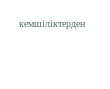кемшіліктерден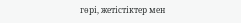гөрі, жетістіктер мен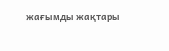жағымды жақтары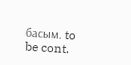басым. to be cont.